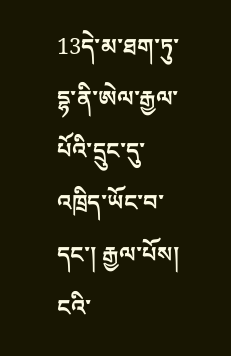13དེ་མ་ཐག་ཏུ་དྷ་ནི་ཨེལ་རྒྱལ་པོའི་དྲུང་དུ་འཁྲིད་ཡོང་བ་དང་། རྒྱལ་པོས། ངའི་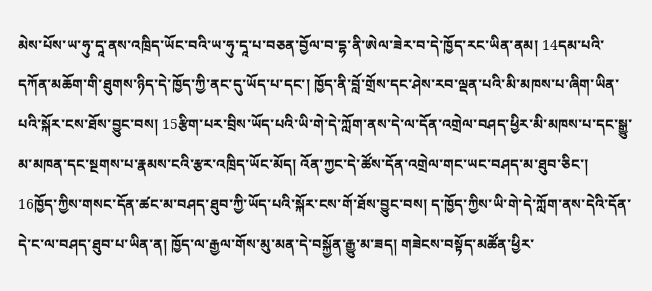མེས་པོས་ཡ་ཧུ་དཱ་ནས་འཁྲིད་ཡོང་བའི་ཡ་ཧུ་དཱ་པ་བཅན་བྱོལ་བ་དྷ་ནི་ཨེལ་ཟེར་བ་དེ་ཁྱོད་རང་ཡིན་ནམ། 14དམ་པའི་དཀོན་མཆོག་གི་ཐུགས་ཉིད་དེ་ཁྱོད་ཀྱི་ནང་དུ་ཡོད་པ་དང་། ཁྱོད་ནི་བློ་གྲོས་དང་ཤེས་རབ་ལྡན་པའི་མི་མཁས་པ་ཞིག་ཡིན་པའི་སྐོར་ངས་ཐོས་བྱུང་བས། 15རྩིག་པར་བྲིས་ཡོད་པའི་ཡི་གེ་དེ་ཀློག་ནས་དེ་ལ་དོན་འགྲེལ་བཤད་ཕྱིར་མི་མཁས་པ་དང་སྒྱུ་མ་མཁན་དང་སྔགས་པ་རྣམས་ངའི་རྩར་འཁྲིད་ཡོང་མོད། འོན་ཀྱང་དེ་ཚོས་དོན་འགྲེལ་གང་ཡང་བཤད་མ་ཐུབ་ཅིང་། 16ཁྱོད་ཀྱིས་གསང་དོན་ཚང་མ་བཤད་ཐུབ་ཀྱི་ཡོད་པའི་སྐོར་ངས་གོ་ཐོས་བྱུང་བས། ད་ཁྱོད་ཀྱིས་ཡི་གེ་དེ་ཀློག་ནས་དེའི་དོན་དེ་ང་ལ་བཤད་ཐུབ་པ་ཡིན་ན། ཁྱོད་ལ་རྒྱལ་གོས་མུ་མན་དེ་བསྐྱོན་རྒྱུ་མ་ཟད། གཟེངས་བསྟོད་མཚོན་ཕྱིར་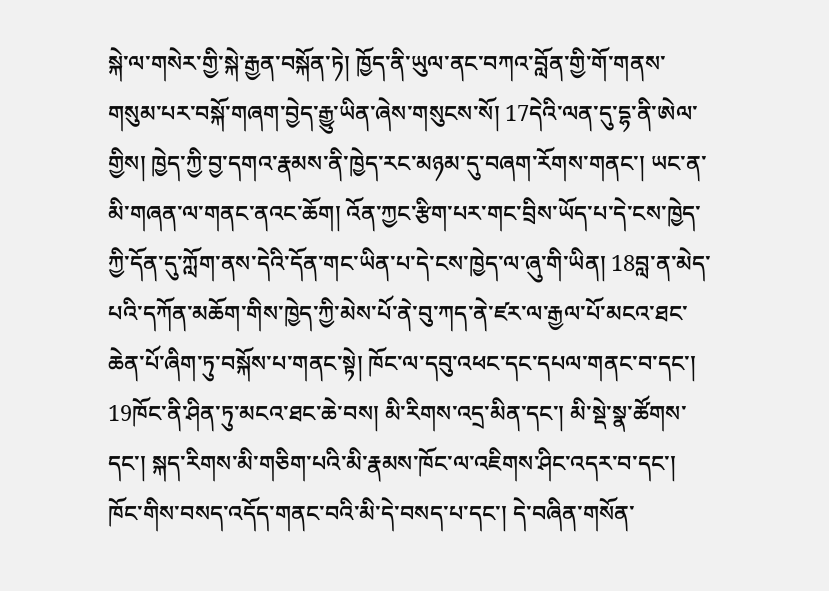སྐེ་ལ་གསེར་གྱི་སྐེ་རྒྱན་བསྐོན་ཏེ། ཁྱོད་ནི་ཡུལ་ནང་བཀའ་བློན་གྱི་གོ་གནས་གསུམ་པར་བསྐོ་གཞག་བྱེད་རྒྱུ་ཡིན་ཞེས་གསུངས་སོ། 17དེའི་ལན་དུ་དྷ་ནི་ཨེལ་གྱིས། ཁྱེད་ཀྱི་བྱ་དགའ་རྣམས་ནི་ཁྱེད་རང་མཉམ་དུ་བཞག་རོགས་གནང་། ཡང་ན་མི་གཞན་ལ་གནང་ནའང་ཆོག། འོན་ཀྱང་རྩིག་པར་གང་བྲིས་ཡོད་པ་དེ་ངས་ཁྱེད་ཀྱི་དོན་དུ་ཀློག་ནས་དེའི་དོན་གང་ཡིན་པ་དེ་ངས་ཁྱེད་ལ་ཞུ་གི་ཡིན། 18བླ་ན་མེད་པའི་དཀོན་མཆོག་གིས་ཁྱེད་ཀྱི་མེས་པོ་ནེ་བུ་ཀད་ནེ་ཛར་ལ་རྒྱལ་པོ་མངའ་ཐང་ཆེན་པོ་ཞིག་ཏུ་བསྐོས་པ་གནང་སྟེ། ཁོང་ལ་དབུ་འཕང་དང་དཔལ་གནང་བ་དང་། 19ཁོང་ནི་ཤིན་ཏུ་མངའ་ཐང་ཆེ་བས། མི་རིགས་འདྲ་མིན་དང་། མི་སྡེ་སྣ་ཚོགས་དང་། སྐད་རིགས་མི་གཅིག་པའི་མི་རྣམས་ཁོང་ལ་འཇིགས་ཤིང་འདར་བ་དང་། ཁོང་གིས་བསད་འདོད་གནང་བའི་མི་དེ་བསད་པ་དང་། དེ་བཞིན་གསོན་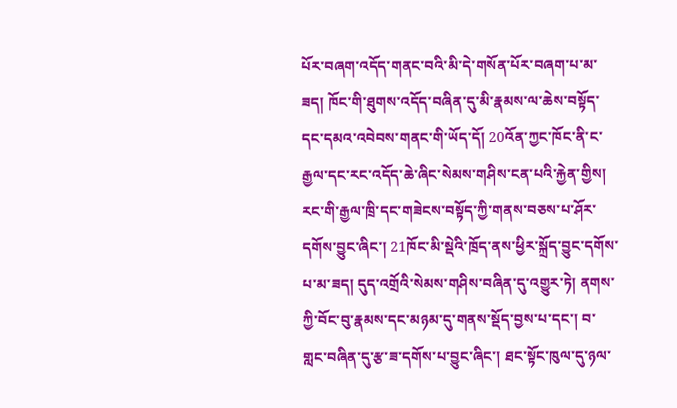པོར་བཞག་འདོད་གནང་བའི་མི་དེ་གསོན་པོར་བཞག་པ་མ་ཟད། ཁོང་གི་ཐུགས་འདོད་བཞིན་དུ་མི་རྣམས་ལ་ཆེས་བསྟོད་དང་དམའ་འབེབས་གནང་གི་ཡོད་དོ། 20འོན་ཀྱང་ཁོང་ནི་ང་རྒྱལ་དང་རང་འདོད་ཆེ་ཞིང་སེམས་གཤིས་ངན་པའི་རྐྱེན་གྱིས། རང་གི་རྒྱལ་ཁྲི་དང་གཟེངས་བསྟོད་ཀྱི་གནས་བཅས་པ་ཤོར་དགོས་བྱུང་ཞིང་། 21ཁོང་མི་སྡེའི་ཁྲོད་ནས་ཕྱིར་སྐྲོད་བྱུང་དགོས་པ་མ་ཟད། དུད་འགྲོའི་སེམས་གཤིས་བཞིན་དུ་འགྱུར་ཏེ། ནགས་ཀྱི་བོང་བུ་རྣམས་དང་མཉམ་དུ་གནས་སྡོད་བྱས་པ་དང་། བ་གླང་བཞིན་དུ་རྩ་ཟ་དགོས་པ་བྱུང་ཞིང་། ཐང་སྟོང་ཁུལ་དུ་ཉལ་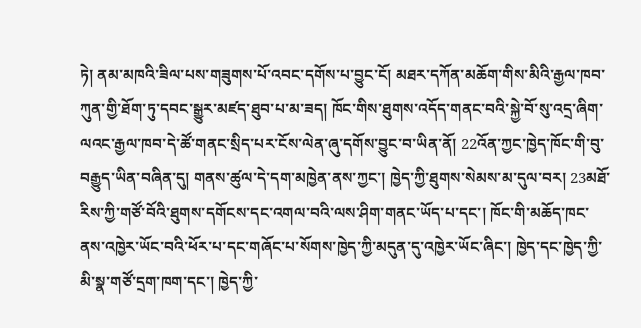ཏེ། ནམ་མཁའི་ཟིལ་པས་གཟུགས་པོ་འབང་དགོས་པ་བྱུང་ངོ། མཐར་དཀོན་མཆོག་གིས་མིའི་རྒྱལ་ཁབ་ཀུན་གྱི་ཐོག་ཏུ་དབང་སྒྱུར་མཛད་ཐུབ་པ་མ་ཟད། ཁོང་གིས་ཐུགས་འདོད་གནང་བའི་སྐྱེ་བོ་སུ་འདྲ་ཞིག་ལའང་རྒྱལ་ཁབ་དེ་ཚོ་གནང་སྲིད་པར་ངོས་ལེན་ཞུ་དགོས་བྱུང་བ་ཡིན་ནོ། 22འོན་ཀྱང་ཁྱེད་ཁོང་གི་བུ་བརྒྱུད་ཡིན་བཞིན་དུ། གནས་ཚུལ་དེ་དག་མཁྱེན་ནས་ཀྱང་། ཁྱེད་ཀྱི་ཐུགས་སེམས་མ་དུལ་བར། 23མཐོ་རིས་ཀྱི་གཙོ་བོའི་ཐུགས་དགོངས་དང་འགལ་བའི་ལས་ཤིག་གནང་ཡོད་པ་དང་། ཁོང་གི་མཆོད་ཁང་ནས་འཁྱེར་ཡོང་བའི་ཕོར་པ་དང་གཞོང་པ་སོགས་ཁྱེད་ཀྱི་མདུན་དུ་འཁྱེར་ཡོང་ཞིང་། ཁྱེད་དང་ཁྱེད་ཀྱི་མི་སྣ་གཙོ་དྲག་ཁག་དང་། ཁྱེད་ཀྱི་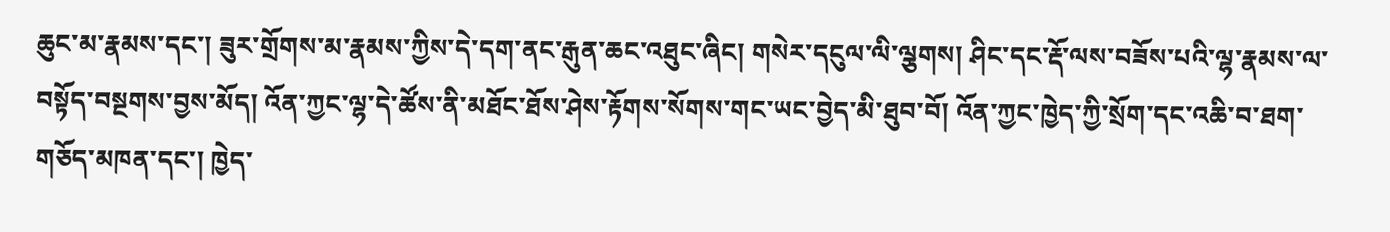ཆུང་མ་རྣམས་དང་། ཟུར་གྲོགས་མ་རྣམས་ཀྱིས་དེ་དག་ནང་རྒུན་ཆང་འཐུང་ཞིང། གསེར་དངུལ་ལི་ལྕགས། ཤིང་དང་རྡོ་ལས་བཟོས་པའི་ལྷ་རྣམས་ལ་བསྟོད་བསྔགས་བྱས་མོད། འོན་ཀྱང་ལྷ་དེ་ཚོས་ནི་མཐོང་ཐོས་ཤེས་རྟོགས་སོགས་གང་ཡང་བྱེད་མི་ཐུབ་བོ། འོན་ཀྱང་ཁྱེད་ཀྱི་སྲོག་དང་འཆི་བ་ཐག་གཅོད་མཁན་དང་། ཁྱེད་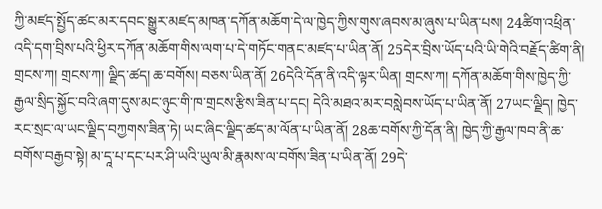ཀྱི་མཛད་སྤྱོད་ཚང་མར་དབང་སྒྱུར་མཛད་མཁན་དཀོན་མཆོག་དེ་ལ་ཁྱེད་ཀྱིས་གུས་ཞབས་མ་ཞུས་པ་ཡིན་པས། 24ཚིག་འཕྲིན་འདི་དག་བྲིས་པའི་ཕྱིར་དཀོན་མཆོག་གིས་ལག་པ་དེ་གཏོང་གནང་མཛད་པ་ཡིན་ནོ། 25དེར་བྲིས་ཡོད་པའི་ཡི་གེའི་བརྗོད་ཚིག་ནི། གྲངས་ཀ། གྲངས་ཀ། ལྗིད་ཚད། ཆ་བགོས། བཅས་ཡིན་ནོ། 26དེའི་དོན་ནི་འདི་ལྟར་ཡིན། གྲངས་ཀ། དཀོན་མཆོག་གིས་ཁྱེད་ཀྱི་རྒྱལ་སྲིད་སྐྱོང་བའི་ཞག་དུས་མང་ཉུང་གི་ཁ་གྲངས་རྩིས་ཟིན་པ་དང། དེའི་མཐའ་མར་བསླེབས་ཡོད་པ་ཡིན་ནོ། 27ཡང་ལྗིད། ཁྱེད་རང་སྲང་ལ་ཡང་ལྗིད་བཀྱགས་ཟིན་ཏེ། ཡང་ཞིང་ལྗིད་ཚད་མ་ལོན་པ་ཡིན་ནོ། 28ཆ་བགོས་ཀྱི་དོན་ནི། ཁྱེད་ཀྱི་རྒྱལ་ཁབ་ནི་ཆ་བགོས་བརྒྱབ་སྟེ། མ་དཱ་པ་དང་པར་ཤི་ཡའི་ཡུལ་མི་རྣམས་ལ་བགོས་ཟིན་པ་ཡིན་ནོ། 29དེ་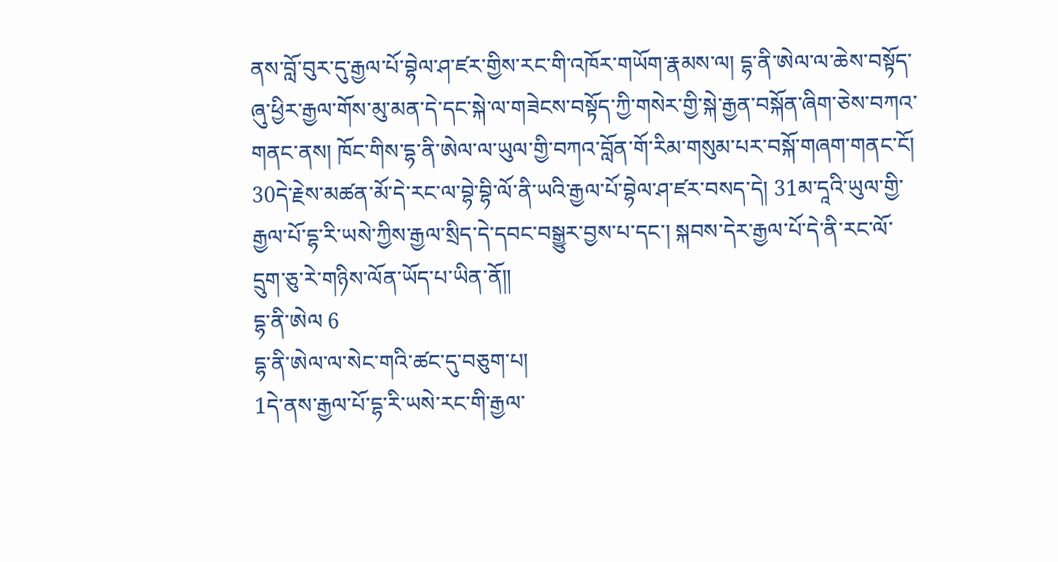ནས་བློ་བུར་དུ་རྒྱལ་པོ་བྷེལ་ཤ་ཛར་གྱིས་རང་གི་འཁོར་གཡོག་རྣམས་ལ། དྷ་ནི་ཨེལ་ལ་ཆེས་བསྟོད་ཞུ་ཕྱིར་རྒྱལ་གོས་མུ་མན་དེ་དང་སྐེ་ལ་གཟེངས་བསྟོད་ཀྱི་གསེར་གྱི་སྐེ་རྒྱན་བསྐོན་ཞིག་ཅེས་བཀའ་གནང་ནས། ཁོང་གིས་དྷ་ནི་ཨེལ་ལ་ཡུལ་གྱི་བཀའ་བློན་གོ་རིམ་གསུམ་པར་བསྐོ་གཞག་གནང་ངོ། 30དེ་རྗེས་མཚན་མོ་དེ་རང་ལ་བྷེ་བྷི་ལོ་ནི་ཡའི་རྒྱལ་པོ་བྷེལ་ཤ་ཛར་བསད་དེ། 31མ་དཱའི་ཡུལ་གྱི་རྒྱལ་པོ་དྷ་རི་ཡསེ་ཀྱིས་རྒྱལ་སྲིད་དེ་དབང་བསྒྱུར་བྱས་པ་དང་། སྐབས་དེར་རྒྱལ་པོ་དེ་ནི་རང་ལོ་དྲུག་ཅུ་རེ་གཉིས་ལོན་ཡོད་པ་ཡིན་ནོ༎
དྷ་ནི་ཨེལ 6
དྷ་ནི་ཨེལ་ལ་སེང་གའི་ཚང་དུ་བཅུག་པ།
1དེ་ནས་རྒྱལ་པོ་དྷ་རི་ཡསེ་རང་གི་རྒྱལ་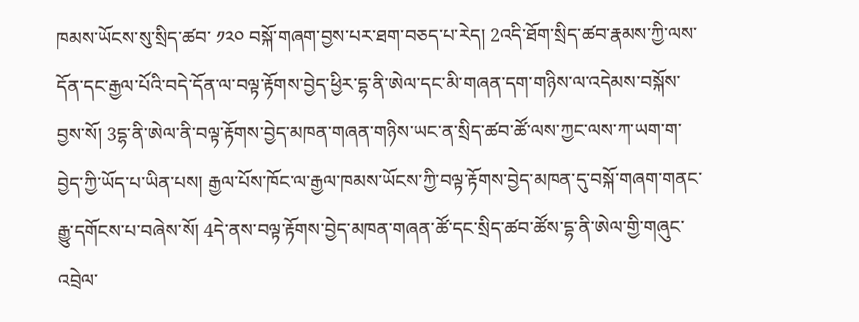ཁམས་ཡོངས་སུ་སྲིད་ཚབ་ ༡༢༠ བསྐོ་གཞག་བྱས་པར་ཐག་བཅད་པ་རེད། 2འདི་ཐོག་སྲིད་ཚབ་རྣམས་ཀྱི་ལས་དོན་དང་རྒྱལ་པོའི་བདེ་དོན་ལ་བལྟ་རྟོགས་བྱེད་ཕྱིར་དྷ་ནི་ཨེལ་དང་མི་གཞན་དག་གཉིས་ལ་འདེམས་བསྐོས་བྱས་སོ། 3དྷ་ནི་ཨེལ་ནི་བལྟ་རྟོགས་བྱེད་མཁན་གཞན་གཉིས་ཡང་ན་སྲིད་ཚབ་ཚོ་ལས་ཀྱང་ལས་ཀ་ཡག་ག་བྱེད་ཀྱི་ཡོད་པ་ཡིན་པས། རྒྱལ་པོས་ཁོང་ལ་རྒྱལ་ཁམས་ཡོངས་ཀྱི་བལྟ་རྟོགས་བྱེད་མཁན་དུ་བསྐོ་གཞག་གནང་རྒྱུ་དགོངས་པ་བཞེས་སོ། 4དེ་ནས་བལྟ་རྟོགས་བྱེད་མཁན་གཞན་ཚོ་དང་སྲིད་ཚབ་ཚོས་དྷ་ནི་ཨེལ་གྱི་གཞུང་འབྲེལ་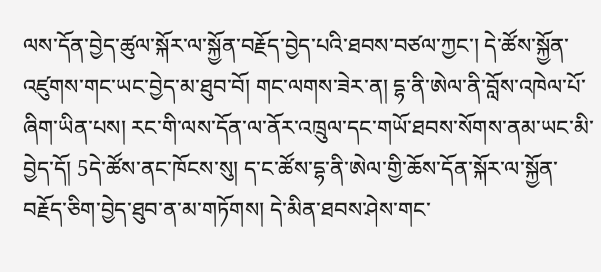ལས་དོན་བྱེད་ཚུལ་སྐོར་ལ་སྐྱོན་བརྗོད་བྱེད་པའི་ཐབས་བཙལ་ཀྱང་། དེ་ཚོས་སྐྱོན་འཛུགས་གང་ཡང་བྱེད་མ་ཐུབ་བོ། གང་ལགས་ཟེར་ན། དྷ་ནི་ཨེལ་ནི་བློས་འཁེལ་པོ་ཞིག་ཡིན་པས། རང་གི་ལས་དོན་ལ་ནོར་འཁྲུལ་དང་གཡོ་ཐབས་སོགས་ནམ་ཡང་མི་བྱེད་དོ། 5དེ་ཚོས་ནང་ཁོངས་སུ། ད་ང་ཚོས་དྷ་ནི་ཨེལ་གྱི་ཆོས་དོན་སྐོར་ལ་སྐྱོན་བརྗོད་ཅིག་བྱེད་ཐུབ་ན་མ་གཏོགས། དེ་མིན་ཐབས་ཤེས་གང་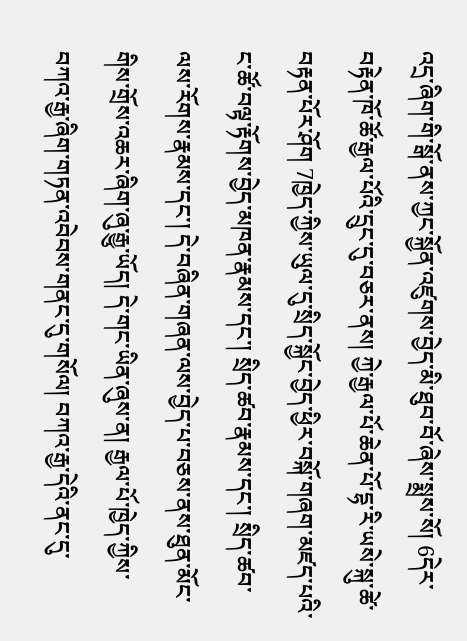འདྲ་ཞིག་གི་སྒོ་ནས་ཀྱང་སྐྱོན་འཛུགས་བྱེད་མི་ཐུབ་བོ་ཞེས་སྨྲས་སོ། 6དེར་བརྟེན་ཁོ་ཚོ་རྒྱལ་པོའི་དྲུང་དུ་བཅར་ནས། ཀྱེ་རྒྱལ་པོ་ཆེན་པོ་དྷ་རི་ཡསེ་སྐུ་ཚེ་བརྟན་པོར་ཤོག 7ཁྱེད་ཀྱིས་ཡུལ་དུ་སྲིད་སྐྱོང་བྱེད་ཕྱིར་བསྐོ་གཞག་མཛད་པའི་ང་ཚོ་བལྟ་རྟོགས་བྱེད་མཁན་རྣམས་དང་། སྲིད་ཚབ་རྣམས་དང་། སྲིད་ཚབ་ལས་རོགས་རྣམས་དང་། དེ་བཞིན་གཞན་ལས་བྱེད་པ་བཅས་ནས་ཐུན་མོང་གིས་གྲོས་འཆར་ཞིག་ཞུ་རྒྱུ་ཡོད། དེ་གང་ཡིན་ཞུས་ན། རྒྱལ་པོ་ཁྱེད་ཀྱིས་བཀའ་རྒྱ་ཞིག་གཏན་འབེབས་གནང་དུ་གསོལ། བཀའ་རྒྱ་དེའི་ནང་དུ་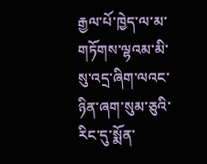རྒྱལ་པོ་ཁྱེད་ལ་མ་གཏོགས་ལྷའམ་མི་སུ་འདྲ་ཞིག་ལའང་ཉིན་ཞག་སུམ་ཅུའི་རིང་དུ་སྨོན་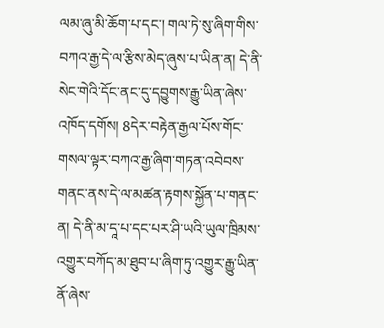ལམ་ཞུ་མི་ཆོག་པ་དང་། གལ་ཏེ་སུ་ཞིག་གིས་བཀའ་རྒྱ་དེ་ལ་རྩིས་མེད་ཞུས་པ་ཡིན་ན། དེ་ནི་སེང་གེའི་དོང་ནང་དུ་དབྱུགས་རྒྱུ་ཡིན་ཞེས་འཁོད་དགོས། 8དེར་བརྟེན་རྒྱལ་པོས་གོང་གསལ་ལྟར་བཀའ་རྒྱ་ཞིག་གཏན་འབེབས་གནང་ནས་དེ་ལ་མཚན་རྟགས་སྐྱོན་པ་གནང་ན། དེ་ནི་མ་དཱ་པ་དང་པར་ཤི་ཡའི་ཡུལ་ཁྲིམས་འགྱུར་བཀོད་མ་ཐུབ་པ་ཞིག་ཏུ་འགྱུར་རྒྱུ་ཡིན་ནོ་ཞེས་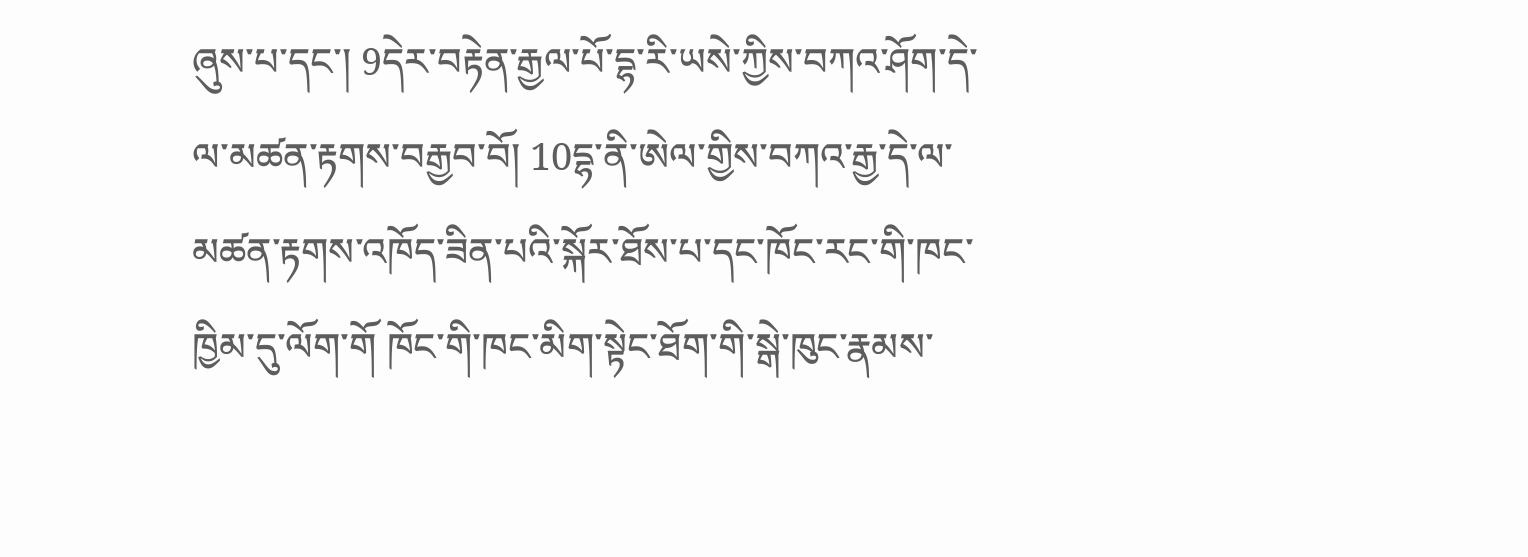ཞུས་པ་དང་། 9དེར་བརྟེན་རྒྱལ་པོ་དྷ་རི་ཡསེ་ཀྱིས་བཀའ་ཤོག་དེ་ལ་མཚན་རྟགས་བརྒྱབ་བོ། 10དྷ་ནི་ཨེལ་གྱིས་བཀའ་རྒྱ་དེ་ལ་མཚན་རྟགས་འཁོད་ཟིན་པའི་སྐོར་ཐོས་པ་དང་ཁོང་རང་གི་ཁང་ཁྱིམ་དུ་ལོག་གོ ཁོང་གི་ཁང་མིག་སྟེང་ཐོག་གི་སྒེ་ཁུང་རྣམས་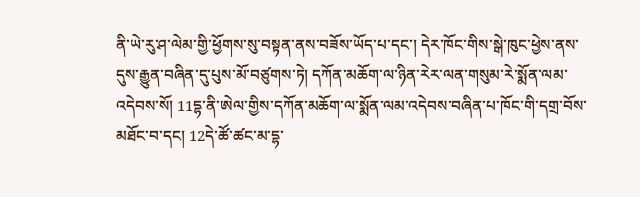ནི་ཡེ་རུ་ཤ་ལེམ་གྱི་ཕྱོགས་སུ་བསྟན་ནས་བཟོས་ཡོད་པ་དང་། དེར་ཁོང་གིས་སྒེ་ཁུང་ཕྱེས་ནས་དུས་རྒྱུན་བཞིན་དུ་པུས་མོ་བཙུགས་ཏེ། དཀོན་མཆོག་ལ་ཉིན་རེར་ལན་གསུམ་རེ་སྨོན་ལམ་འདེབས་སོ། 11དྷ་ནི་ཨེལ་གྱིས་དཀོན་མཆོག་ལ་སྨོན་ལམ་འདེབས་བཞིན་པ་ཁོང་གི་དགྲ་བོས་མཐོང་བ་དང། 12དེ་ཚོ་ཚང་མ་དྷ་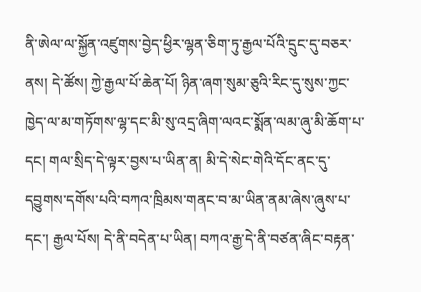ནི་ཨེལ་ལ་སྐྱོན་འཛུགས་བྱེད་ཕྱིར་ལྷན་ཅིག་ཏུ་རྒྱལ་པོའི་དྲུང་དུ་བཅར་ནས། དེ་ཚོས། ཀྱེ་རྒྱལ་པོ་ཆེན་པོ། ཉིན་ཞག་སུམ་ཅུའི་རིང་དུ་སུས་ཀྱང་ཁྱེད་ལ་མ་གཏོགས་ལྷ་དང་མི་སུ་འདྲ་ཞིག་ལའང་སྨོན་ལམ་ཞུ་མི་ཆོག་པ་དང། གལ་སྲིད་དེ་ལྟར་བྱས་པ་ཡིན་ན། མི་དེ་སེང་གེའི་དོང་ནང་དུ་དབྱུགས་དགོས་པའི་བཀའ་ཁྲིམས་གནང་བ་མ་ཡིན་ནམ་ཞེས་ཞུས་པ་དང་། རྒྱལ་པོས། དེ་ནི་བདེན་པ་ཡིན། བཀའ་རྒྱ་དེ་ནི་བཙན་ཞིང་བརྟན་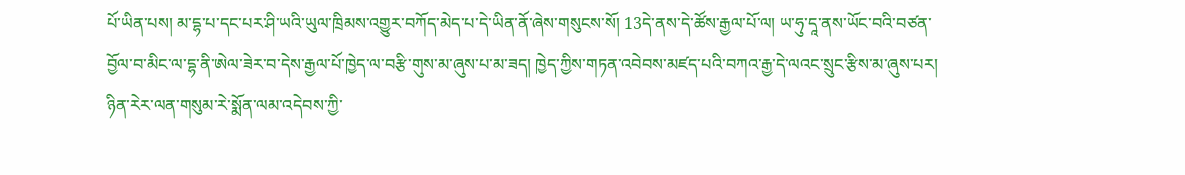པོ་ཡིན་པས། མ་དྷ་པ་དང་པར་ཤི་ཡའི་ཡུལ་ཁྲིམས་འགྱུར་བཀོད་མེད་པ་དེ་ཡིན་ནོ་ཞེས་གསུངས་སོ། 13དེ་ནས་དེ་ཚོས་རྒྱལ་པོ་ལ། ཡ་ཧུ་དཱ་ནས་ཡོང་བའི་བཙན་བྱོལ་བ་མིང་ལ་དྷ་ནི་ཨེལ་ཟེར་བ་དེས་རྒྱལ་པོ་ཁྱེད་ལ་བརྩི་གུས་མ་ཞུས་པ་མ་ཟད། ཁྱེད་ཀྱིས་གཏན་འབེབས་མཛད་པའི་བཀའ་རྒྱ་དེ་ལའང་སྲུང་རྩིས་མ་ཞུས་པར། ཉིན་རེར་ལན་གསུམ་རེ་སྨོན་ལམ་འདེབས་ཀྱི་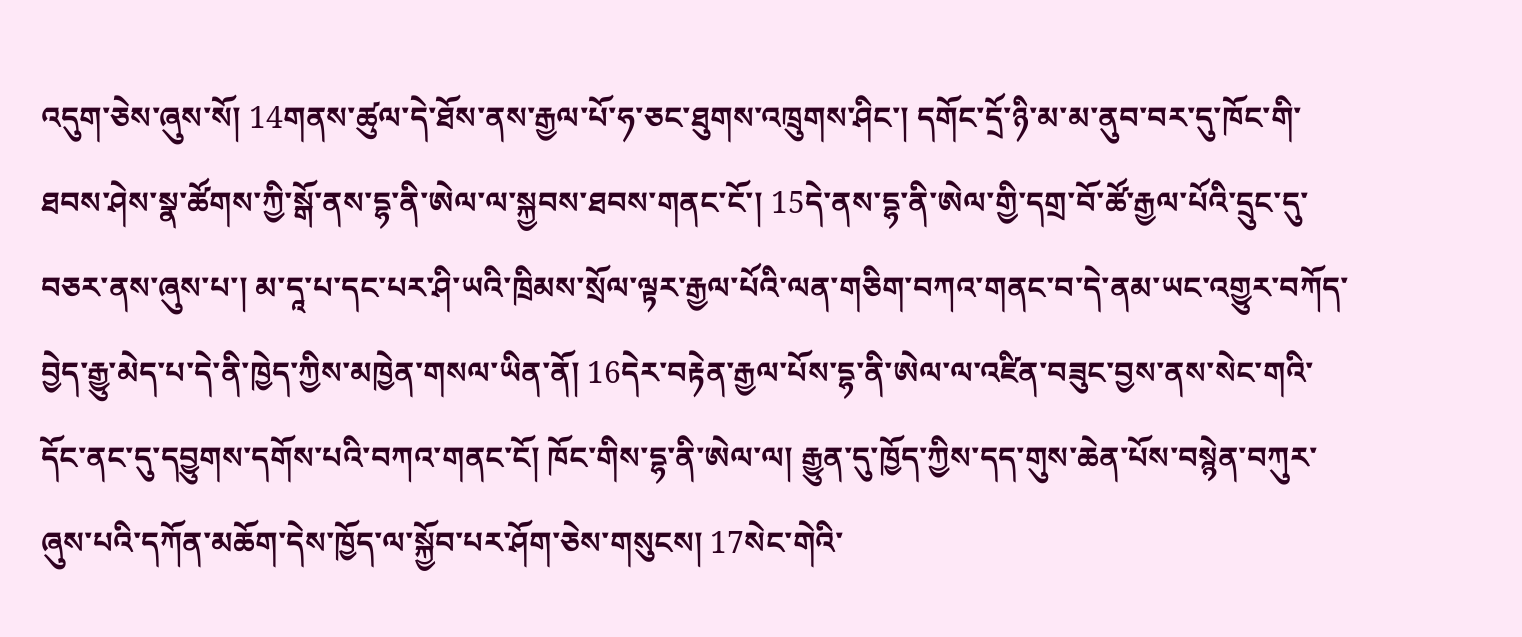འདུག་ཅེས་ཞུས་སོ། 14གནས་ཚུལ་དེ་ཐོས་ནས་རྒྱལ་པོ་ཧ་ཅང་ཐུགས་འཁྲུགས་ཤིང་། དགོང་དྲོ་ཉི་མ་མ་ནུབ་བར་དུ་ཁོང་གི་ཐབས་ཤེས་སྣ་ཚོགས་ཀྱི་སྒོ་ནས་དྷ་ནི་ཨེལ་ལ་སྐྱབས་ཐབས་གནང་ངོ་། 15དེ་ནས་དྷ་ནི་ཨེལ་གྱི་དགྲ་བོ་ཚོ་རྒྱལ་པོའི་དྲུང་དུ་བཅར་ནས་ཞུས་པ་། མ་དཱ་པ་དང་པར་ཤི་ཡའི་ཁྲིམས་སྲོལ་ལྟར་རྒྱལ་པོའི་ལན་གཅིག་བཀའ་གནང་བ་དེ་ནམ་ཡང་འགྱུར་བཀོད་བྱེད་རྒྱུ་མེད་པ་དེ་ནི་ཁྱེད་ཀྱིས་མཁྱེན་གསལ་ཡིན་ནོ། 16དེར་བརྟེན་རྒྱལ་པོས་དྷ་ནི་ཨེལ་ལ་འཛིན་བཟུང་བྱས་ནས་སེང་གའི་དོང་ནང་དུ་དབྱུགས་དགོས་པའི་བཀའ་གནང་ངོ། ཁོང་གིས་དྷ་ནི་ཨེལ་ལ། རྒྱུན་དུ་ཁྱོད་ཀྱིས་དད་གུས་ཆེན་པོས་བསྙེན་བཀུར་ཞུས་པའི་དཀོན་མཆོག་དེས་ཁྱོད་ལ་སྐྱོབ་པར་ཤོག་ཅེས་གསུངས། 17སེང་གེའི་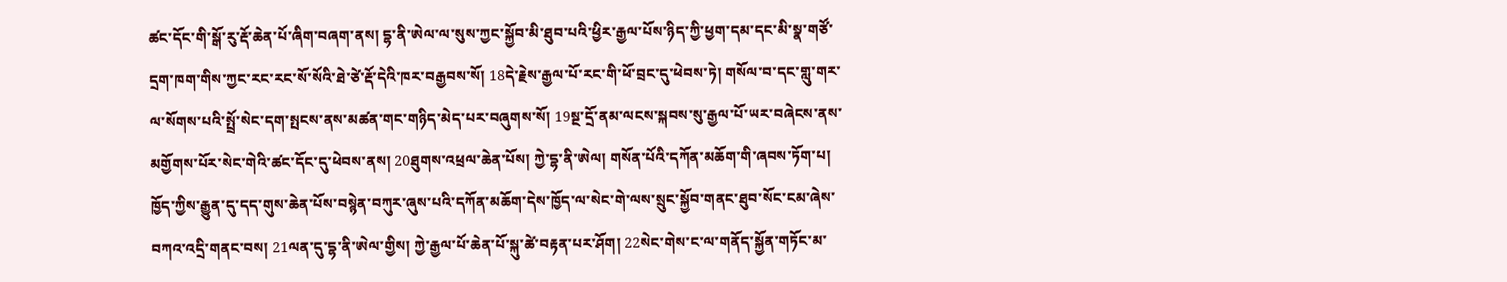ཚང་དོང་གི་སྒོ་རུ་རྡོ་ཆེན་པོ་ཞིག་བཞག་ནས། དྷ་ནི་ཨེལ་ལ་སུས་ཀྱང་སྐྱོབ་མི་ཐུབ་པའི་ཕྱིར་རྒྱལ་པོས་ཉིད་ཀྱི་ཕྱག་དམ་དང་མི་སྣ་གཙོ་དྲག་ཁག་གིས་ཀྱང་རང་རང་སོ་སོའི་ཐེ་ཙེ་རྡོ་དེའི་ཁར་བརྒྱབས་སོ། 18དེ་རྗེས་རྒྱལ་པོ་རང་གི་ཕོ་བྲང་དུ་ཕེབས་ཏེ། གསོལ་བ་དང་གླུ་གར་ལ་སོགས་པའི་སྤྲོ་སེང་དག་སྤངས་ནས་མཚན་གང་གཉིད་མེད་པར་བཞུགས་སོ། 19སྔ་དྲོ་ནམ་ལངས་སྐབས་སུ་རྒྱལ་པོ་ཡར་བཞེངས་ནས་མགྱོགས་པོར་སེང་གེའི་ཚང་དོང་དུ་ཕེབས་ནས། 20ཐུགས་འཕྲལ་ཆེན་པོས། ཀྱེ་དྷ་ནི་ཨེལ། གསོན་པོའི་དཀོན་མཆོག་གི་ཞབས་ཏོག་པ། ཁྱོད་ཀྱིས་རྒྱུན་དུ་དད་གུས་ཆེན་པོས་བསྙེན་བཀུར་ཞུས་པའི་དཀོན་མཆོག་དེས་ཁྱོད་ལ་སེང་གེ་ལས་སྲུང་སྐྱོབ་གནང་ཐུབ་སོང་ངམ་ཞེས་བཀའ་འདྲི་གནང་བས། 21ལན་དུ་དྷ་ནི་ཨེལ་གྱིས། ཀྱེ་རྒྱལ་པོ་ཆེན་པོ་སྐུ་ཚེ་བརྟན་པར་ཤོག། 22སེང་གེས་ང་ལ་གནོད་སྐྱོན་གཏོང་མ་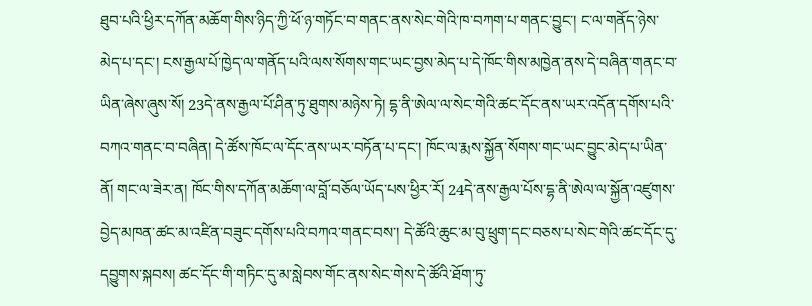ཐུབ་པའི་ཕྱིར་དཀོན་མཆོག་གིས་ཉིད་ཀྱི་ཕོ་ཉ་གཏོང་བ་གནང་ནས་སེང་གེའི་ཁ་བཀག་པ་གནང་བྱུང་། ང་ལ་གནོད་ཉེས་མེད་པ་དང་། ངས་རྒྱལ་པོ་ཁྱེད་ལ་གནོད་པའི་ལས་སོགས་གང་ཡང་བྱས་མེད་པ་དེ་ཁོང་གིས་མཁྱེན་ནས་དེ་བཞིན་གནང་བ་ཡིན་ཞེས་ཞུས་སོ། 23དེ་ནས་རྒྱལ་པོ་ཤིན་ཏུ་ཐུགས་མཉེས་ཏེ། དྷ་ནི་ཨེལ་ལ་སེང་གེའི་ཚང་དོང་ནས་ཡར་འདོན་དགོས་པའི་བཀའ་གནང་བ་བཞིན། དེ་ཚོས་ཁོང་ལ་དོང་ནས་ཡར་བཏོན་པ་དང་། ཁོང་ལ་རྨས་སྐྱོན་སོགས་གང་ཡང་བྱུང་མེད་པ་ཡིན་ནོ། གང་ལ་ཟེར་ན། ཁོང་གིས་དཀོན་མཆོག་ལ་བློ་བཅོལ་ཡོད་པས་ཕྱིར་རོ། 24དེ་ནས་རྒྱལ་པོས་དྷ་ནི་ཨེལ་ལ་སྐྱོན་འཛུགས་བྱེད་མཁན་ཚང་མ་འཛིན་བཟུང་དགོས་པའི་བཀའ་གནང་བས་། དེ་ཚོའི་ཆུང་མ་བུ་ཕྲུག་དང་བཅས་པ་སེང་གེའི་ཚང་དོང་དུ་དབྱུགས་སྐབས། ཚང་དོང་གི་གཏིང་དུ་མ་སླེབས་གོང་ནས་སེང་གེས་དེ་ཚོའི་ཐོག་ཏུ་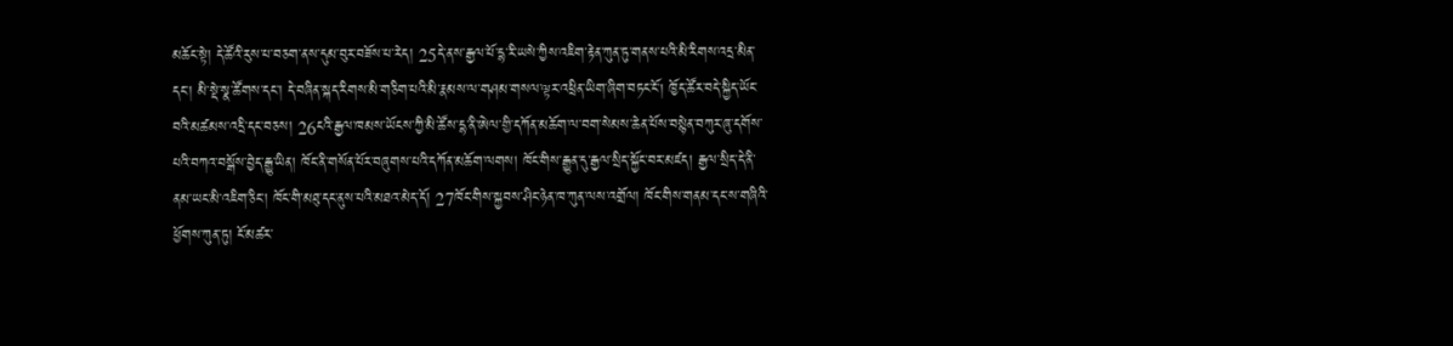མཆོང་སྟེ། དེ་ཚོའི་རུས་པ་བཅག་ནས་དུམ་བུར་བཟོས་པ་རེད། 25དེ་ནས་རྒྱལ་པོ་དྷ་རི་ཡསེ་ཀྱིས་འཇིག་རྟེན་ཀུན་ཏུ་གནས་པའི་མི་རིགས་འདྲ་མིན་དང་། མི་སྡེ་སྣ་ཚོགས་དང་། དེ་བཞིན་སྐད་རིགས་མི་གཅིག་པའི་མི་རྣམས་ལ་གཤམ་གསལ་ལྟར་འཕྲིན་ཡིག་ཞིག་བཏང་ངོ། ཁྱོད་ཚོར་བདེ་སྐྱིད་ཡོང་བའི་མཚམས་འདྲི་དང་བཅས། 26ངའི་རྒྱལ་ཁམས་ཡོངས་ཀྱི་མི་ཚོས་དྷ་ནི་ཨེལ་གྱི་དཀོན་མཆོག་ལ་བག་སེམས་ཆེན་པོས་བསྙེན་བཀུར་ཞུ་དགོས་པའི་བཀའ་བསྒོས་བྱེད་རྒྱུ་ཡིན། ཁོང་ནི་གསོན་པོར་བཞུགས་པའི་དཀོན་མཆོག་ལགས། ཁོང་གིས་རྒྱུན་དུ་རྒྱལ་སྲིད་སྐྱོང་བར་མཛད། རྒྱལ་སྲིད་དེ་ནི་ནམ་ཡང་མི་འཇིག་ཅིང་། ཁོང་གི་མཐུ་དང་ནུས་པའི་མཐའ་མེད་དོ། 27ཁོང་གིས་སྐྱབས་ཤིང་ཉེན་ཁ་ཀུན་ལས་འགྲོལ། ཁོང་གིས་གནམ་དང་ས་གཞིའི་ཕྱོགས་ཀུན་ཏུ། ངོ་མཚར་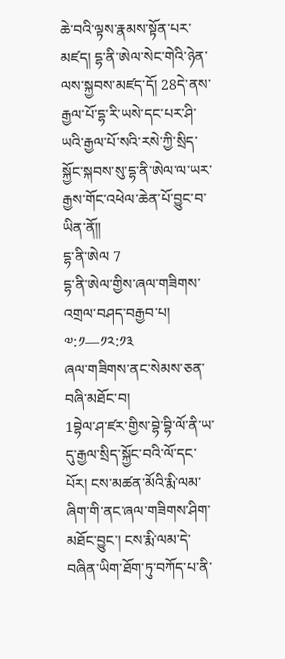ཆེ་བའི་ལྟས་རྣམས་སྟོན་པར་མཛད། དྷ་ནི་ཨེལ་སེང་གེའི་ཉེན་ལས་སྐྱབས་མཛད་དོ། 28དེ་ནས་རྒྱལ་པོ་དྷ་རི་ཡསེ་དང་པར་ཤི་ཡའི་རྒྱལ་པོ་སའི་རསེ་ཀྱི་སྲིད་སྐྱོང་སྐབས་སུ་དྷ་ནི་ཨེལ་ལ་ཡར་རྒྱས་གོང་འཕེལ་ཆེན་པོ་བྱུང་བ་ཡིན་ནོ༎
དྷ་ནི་ཨེལ 7
དྷ་ནི་ཨེལ་གྱིས་ཞལ་གཟིགས་འགྲལ་བཤད་བརྒྱབ་པ།
༧:༡—༡༢:༡༣
ཞལ་གཟིགས་ནང་སེམས་ཅན་བཞི་མཐོང་བ།
1བྷེལ་ཤ་ཛར་གྱིས་བྷེ་བྷི་ལོ་ནི་ཡ་དུ་རྒྱལ་སྲིད་སྐྱོང་བའི་ལོ་དང་པོར། ངས་མཚན་མོའི་རྨི་ལམ་ཞིག་གི་ནང་ཞལ་གཟིགས་ཤིག་མཐོང་བྱུང་། ངས་རྨི་ལམ་དེ་བཞིན་ཡིག་ཐོག་ཏུ་བཀོད་པ་ནི་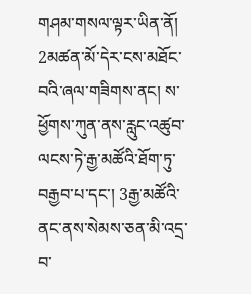གཤམ་གསལ་ལྟར་ཡིན་ནོ། 2མཚན་མོ་དེར་ངས་མཐོང་བའི་ཞལ་གཟིགས་ནང། ས་ཕྱོགས་ཀུན་ནས་རླུང་འཚུབ་ལངས་ཏེ་རྒྱ་མཚོའི་ཐོག་ཏུ་བརྒྱབ་པ་དང་། 3རྒྱ་མཚོའི་ནང་ནས་སེམས་ཅན་མི་འདྲ་བ་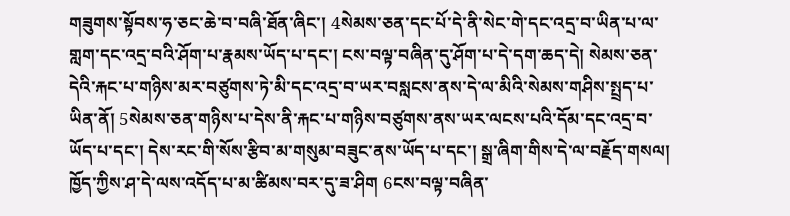གཟུགས་སྟོབས་ཧ་ཅང་ཆེ་བ་བཞི་ཐོན་ཞིང་། 4སེམས་ཅན་དང་པོ་དེ་ནི་སེང་གེ་དང་འདྲ་བ་ཡིན་པ་ལ་གླག་དང་འདྲ་བའི་ཤོག་པ་རྣམས་ཡོད་པ་དང་། ངས་བལྟ་བཞིན་དུ་ཤོག་པ་དེ་དག་ཆད་དེ། སེམས་ཅན་དེའི་རྐང་པ་གཉིས་མར་བཙུགས་ཏེ་མི་དང་འདྲ་བ་ཡར་བསླངས་ནས་དེ་ལ་མིའི་སེམས་གཤིས་སྤྲད་པ་ཡིན་ནོ། 5སེམས་ཅན་གཉིས་པ་དེས་ནི་རྐང་པ་གཉིས་བཙུགས་ནས་ཡར་ལངས་པའི་དོམ་དང་འདྲ་བ་ཡོད་པ་དང་། དེས་རང་གི་སོས་རྩིབ་མ་གསུམ་བཟུང་ནས་ཡོད་པ་དང་། སྒྲ་ཞིག་གིས་དེ་ལ་བརྗོད་གསལ། ཁྱོད་ཀྱིས་ཤ་དེ་ལས་འདོད་པ་མ་ཚིམས་བར་དུ་ཟ་ཤིག 6ངས་བལྟ་བཞིན་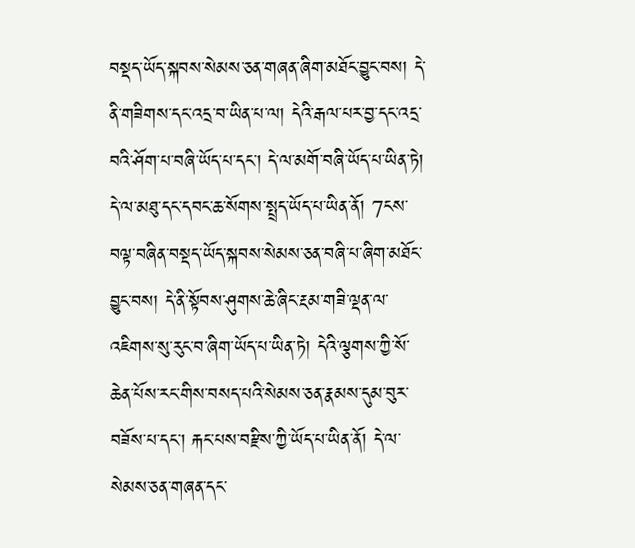བསྡད་ཡོད་སྐབས་སེམས་ཅན་གཞན་ཞིག་མཐོང་བྱུང་བས། དེ་ནི་གཟིགས་དང་འདྲ་བ་ཡིན་པ་ལ། དེའི་རྒལ་པར་བྱ་དང་འདྲ་བའི་ཤོག་པ་བཞི་ཡོད་པ་དང་། དེ་ལ་མགོ་བཞི་ཡོད་པ་ཡིན་ཏེ། དེ་ལ་མཐུ་དང་དབང་ཆ་སོགས་སྤྲད་ཡོད་པ་ཡིན་ནོ། 7ངས་བལྟ་བཞིན་བསྡད་ཡོད་སྐབས་སེམས་ཅན་བཞི་པ་ཞིག་མཐོང་བྱུང་བས། དེ་ནི་སྟོབས་ཤུགས་ཆེ་ཞིང་རྔམ་གཟི་ལྡན་ལ་འཇིགས་སུ་རུང་བ་ཞིག་ཡོད་པ་ཡིན་ཏེ། དེའི་ལྕགས་ཀྱི་སོ་ཆེན་པོས་རང་གིས་བསད་པའི་སེམས་ཅན་རྣམས་དུམ་བུར་བཟོས་པ་དང་། རྐང་པས་བརྫིས་ཀྱི་ཡོད་པ་ཡིན་ནོ། དེ་ལ་སེམས་ཅན་གཞན་དང་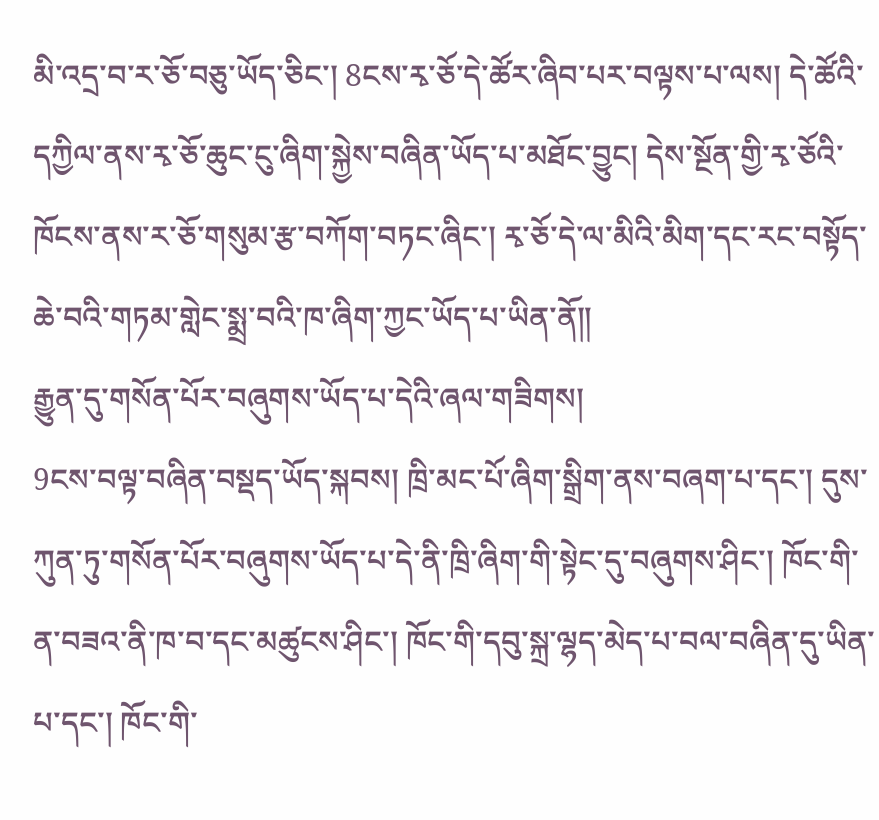མི་འདྲ་བ་ར་ཅོ་བཅུ་ཡོད་ཅིང་། 8ངས་རྭ་ཅོ་དེ་ཚོར་ཞིབ་པར་བལྟས་པ་ལས། དེ་ཚོའི་དཀྱིལ་ནས་རྭ་ཅོ་ཆུང་ངུ་ཞིག་སྐྱེས་བཞིན་ཡོད་པ་མཐོང་བྱུང། དེས་སྔོན་གྱི་རྭ་ཅོའི་ཁོངས་ནས་ར་ཅོ་གསུམ་རྩ་བཀོག་བཏང་ཞིང་། རྭ་ཅོ་དེ་ལ་མིའི་མིག་དང་རང་བསྟོད་ཆེ་བའི་གཏམ་གླེང་སྨྲ་བའི་ཁ་ཞིག་ཀྱང་ཡོད་པ་ཡིན་ནོ༎
རྒྱུན་དུ་གསོན་པོར་བཞུགས་ཡོད་པ་དེའི་ཞལ་གཟིགས།
9ངས་བལྟ་བཞིན་བསྡད་ཡོད་སྐབས། ཁྲི་མང་པོ་ཞིག་སྒྲིག་ནས་བཞག་པ་དང་། དུས་ཀུན་ཏུ་གསོན་པོར་བཞུགས་ཡོད་པ་དེ་ནི་ཁྲི་ཞིག་གི་སྟེང་དུ་བཞུགས་ཤིང་། ཁོང་གི་ན་བཟའ་ནི་ཁ་བ་དང་མཚུངས་ཤིང་། ཁོང་གི་དབུ་སྐྲ་ལྷད་མེད་པ་བལ་བཞིན་དུ་ཡིན་པ་དང་། ཁོང་གི་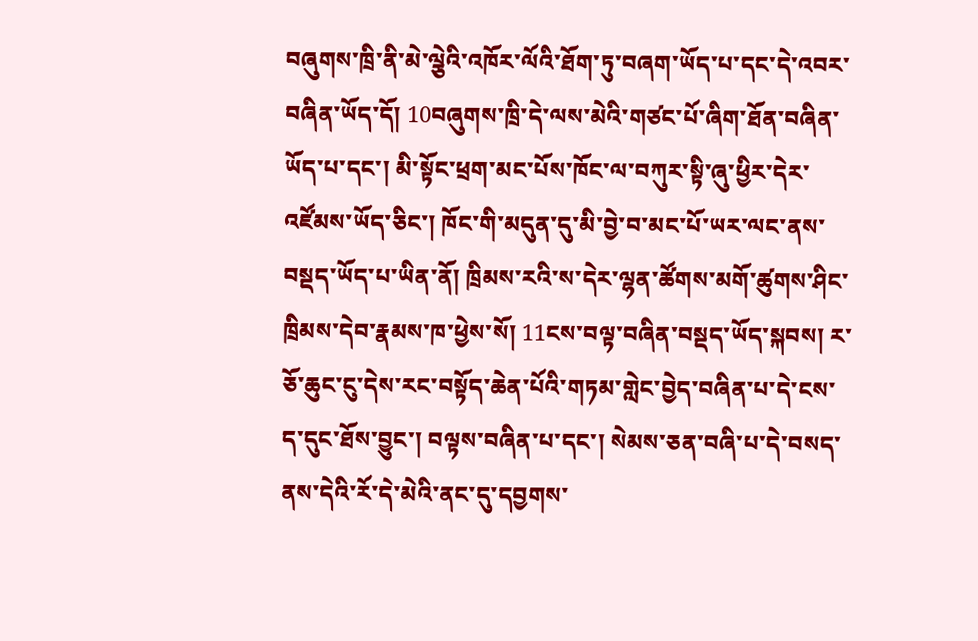བཞུགས་ཁྲི་ནི་མེ་ལྕེའི་འཁོར་ལོའི་ཐོག་ཏུ་བཞག་ཡོད་པ་དང་དེ་འབར་བཞིན་ཡོད་དོ། 10བཞུགས་ཁྲི་དེ་ལས་མེའི་གཙང་པོ་ཞིག་ཐོན་བཞིན་ཡོད་པ་དང་། མི་སྟོང་ཕྲག་མང་པོས་ཁོང་ལ་བཀུར་སྟི་ཞུ་ཕྱིར་དེར་འཛོམས་ཡོད་ཅིང་། ཁོང་གི་མདུན་དུ་མི་བྱེ་བ་མང་པོ་ཡར་ལང་ནས་བསྡད་ཡོད་པ་ཡིན་ནོ། ཁྲིམས་རའི་ས་དེར་ལྷན་ཚོགས་མགོ་ཚུགས་ཤིང་ཁྲིམས་དེབ་རྣམས་ཁ་ཕྱེས་སོ། 11ངས་བལྟ་བཞིན་བསྡད་ཡོད་སྐབས། ར་ཅོ་ཆུང་ངུ་དེས་རང་བསྟོད་ཆེན་པོའི་གཏམ་གླེང་བྱེད་བཞིན་པ་དེ་ངས་ད་དུང་ཐོས་བྱུང་། བལྟས་བཞིན་པ་དང་། སེམས་ཅན་བཞི་པ་དེ་བསད་ནས་དེའི་རོ་དེ་མེའི་ནང་དུ་དབྱགས་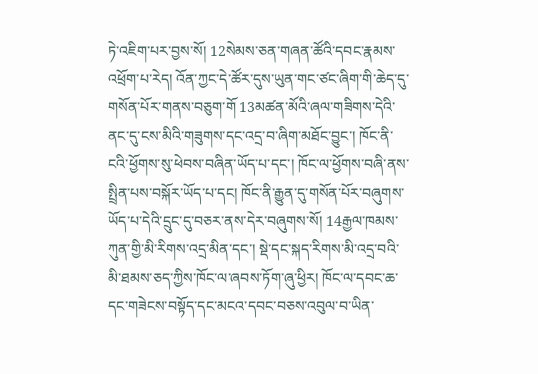ཏེ་འཇིག་པར་བྱས་སོ། 12སེམས་ཅན་གཞན་ཚོའི་དབང་རྣམས་འཕྲོག་པ་རེད། འོན་ཀྱང་དེ་ཚོར་དུས་ཡུན་གང་ཙང་ཞིག་གི་ཆེད་དུ་གསོན་པོར་གནས་བཅུག་གོ 13མཚན་མོའི་ཞལ་གཟིགས་དེའི་ནང་དུ་ངས་མིའི་གཟུགས་དང་འདྲ་བ་ཞིག་མཐོང་བྱུང་། ཁོང་ནི་ངའི་ཕྱོགས་སུ་ཕེབས་བཞིན་ཡོད་པ་དང་། ཁོང་ལ་ཕྱོགས་བཞི་ནས་སྤྲིན་པས་བསྐོར་ཡོད་པ་དང། ཁོང་ནི་རྒྱུན་དུ་གསོན་པོར་བཞུགས་ཡོད་པ་དེའི་དྲུང་དུ་བཅར་ནས་དེར་བཞུགས་སོ། 14རྒྱལ་ཁམས་ཀུན་གྱི་མི་རིགས་འདྲ་མིན་དང་། སྡེ་དང་སྐད་རིགས་མི་འདྲ་བའི་མི་ཐམས་ཅད་ཀྱིས་ཁོང་ལ་ཞབས་ཏོག་ཞུ་ཕྱིར། ཁོང་ལ་དབང་ཆ་དང་གཟེངས་བསྟོད་དང་མངའ་དབང་བཅས་འབུལ་བ་ཡིན་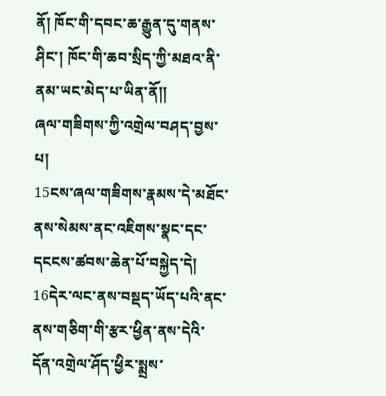ནོ། ཁོང་གི་དབང་ཆ་རྒྱུན་དུ་གནས་ཤིང་། ཁོང་གི་ཆབ་སྲིད་ཀྱི་མཐའ་ནི་ནམ་ཡང་མེད་པ་ཡིན་ནོ༎
ཞལ་གཟིགས་ཀྱི་འགྲེལ་བཤད་བྱས་པ།
15ངས་ཞལ་གཟིགས་རྣམས་དེ་མཐོང་ནས་སེམས་ནང་འཇིགས་སྣང་དང་དངངས་ཚབས་ཆེན་པོ་བསྐྱེད་དེ། 16དེར་ལང་ནས་བསྡད་ཡོད་པའི་ནང་ནས་གཅིག་གི་རྩར་ཕྱིན་ནས་དེའི་དོན་འགྲེལ་ཤོད་ཕྱིར་སྨྲས་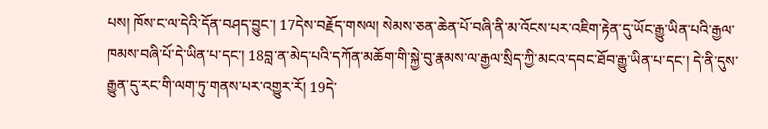པས། ཁོས་ང་ལ་དེའི་དོན་བཤད་བྱུང་། 17དེས་བརྗོད་གསལ། སེམས་ཅན་ཆེན་པོ་བཞི་ནི་མ་འོངས་པར་འཇིག་རྟེན་དུ་ཡོང་རྒྱུ་ཡིན་པའི་རྒྱལ་ཁམས་བཞི་པོ་དེ་ཡིན་པ་དང་། 18བླ་ན་མེད་པའི་དཀོན་མཆོག་གི་སྐྱེ་བུ་རྣམས་ལ་རྒྱལ་སྲིད་ཀྱི་མངའ་དབང་ཐོབ་རྒྱུ་ཡིན་པ་དང་། དེ་ནི་དུས་རྒྱུན་དུ་རང་གི་ལག་ཏུ་གནས་པར་འགྱུར་རོ། 19དེ་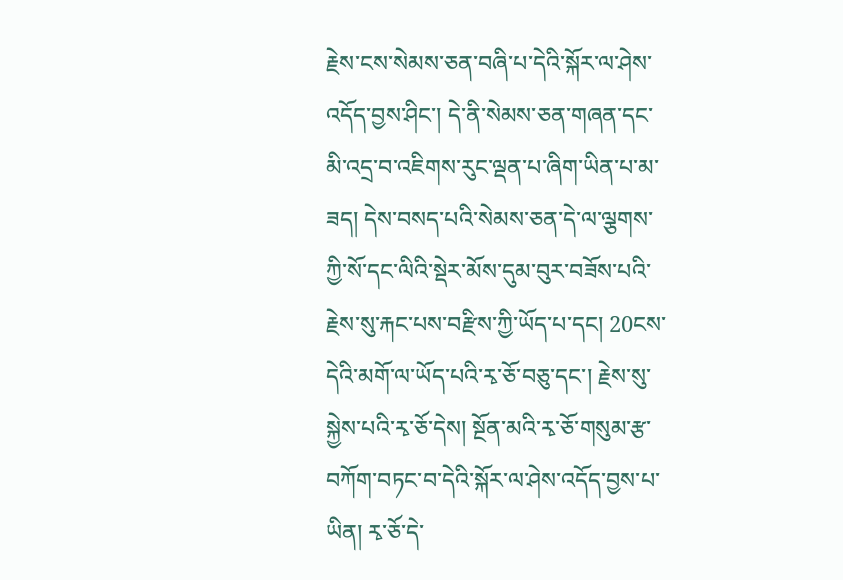རྗེས་ངས་སེམས་ཅན་བཞི་པ་དེའི་སྐོར་ལ་ཤེས་འདོད་བྱས་ཤིང་། དེ་ནི་སེམས་ཅན་གཞན་དང་མི་འདྲ་བ་འཇིགས་རུང་ལྡན་པ་ཞིག་ཡིན་པ་མ་ཟད། དེས་བསད་པའི་སེམས་ཅན་དེ་ལ་ལྕགས་ཀྱི་སོ་དང་ལིའི་སྡེར་མོས་དུམ་བུར་བཟོས་པའི་རྗེས་སུ་རྐང་པས་བརྫིས་ཀྱི་ཡོད་པ་དང། 20ངས་དེའི་མགོ་ལ་ཡོད་པའི་རྭ་ཅོ་བཅུ་དང་། རྗེས་སུ་སྐྱེས་པའི་རྭ་ཅོ་དེས། སྔོན་མའི་རྭ་ཅོ་གསུམ་རྩ་བཀོག་བཏང་བ་དེའི་སྐོར་ལ་ཤེས་འདོད་བྱས་པ་ཡིན། རྭ་ཅོ་དེ་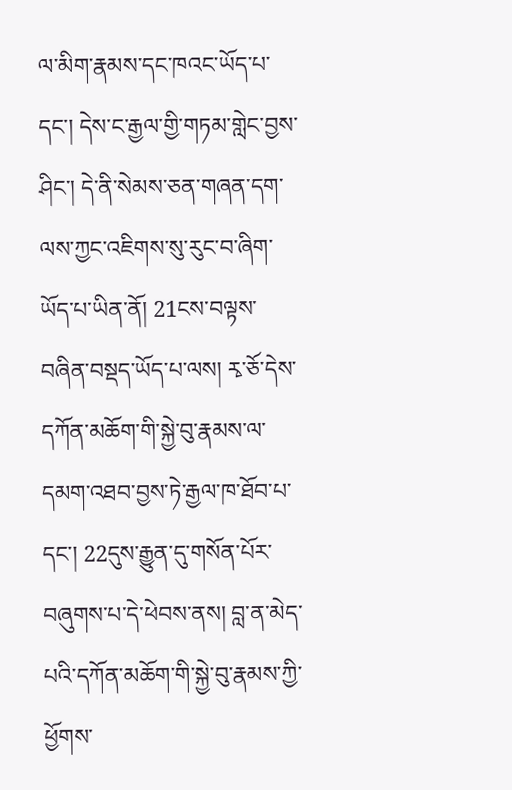ལ་མིག་རྣམས་དང་ཁའང་ཡོད་པ་དང་། དེས་ང་རྒྱལ་གྱི་གཏམ་གླེང་བྱས་ཤིང་། དེ་ནི་སེམས་ཅན་གཞན་དག་ལས་ཀྱང་འཇིགས་སུ་རུང་བ་ཞིག་ཡོད་པ་ཡིན་ནོ། 21ངས་བལྟས་བཞིན་བསྡད་ཡོད་པ་ལས། རྭ་ཅོ་དེས་དཀོན་མཆོག་གི་སྐྱེ་བུ་རྣམས་ལ་དམག་འཐབ་བྱས་ཏེ་རྒྱལ་ཁ་ཐོབ་པ་དང་། 22དུས་རྒྱུན་དུ་གསོན་པོར་བཞུགས་པ་དེ་ཕེབས་ནས། བླ་ན་མེད་པའི་དཀོན་མཆོག་གི་སྐྱེ་བུ་རྣམས་ཀྱི་ཕྱོགས་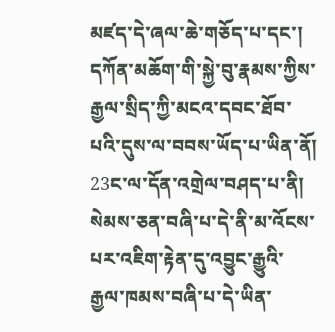མཛད་དེ་ཞལ་ཆེ་གཅོད་པ་དང་། དཀོན་མཆོག་གི་སྐྱེ་བུ་རྣམས་ཀྱིས་རྒྱལ་སྲིད་ཀྱི་མངའ་དབང་ཐོབ་པའི་དུས་ལ་བབས་ཡོད་པ་ཡིན་ནོ། 23ང་ལ་དོན་འགྲེལ་བཤད་པ་ནི། སེམས་ཅན་བཞི་པ་དེ་ནི་མ་འོངས་པར་འཇིག་རྟེན་དུ་འབྱུང་རྒྱུའི་རྒྱལ་ཁམས་བཞི་པ་དེ་ཡིན་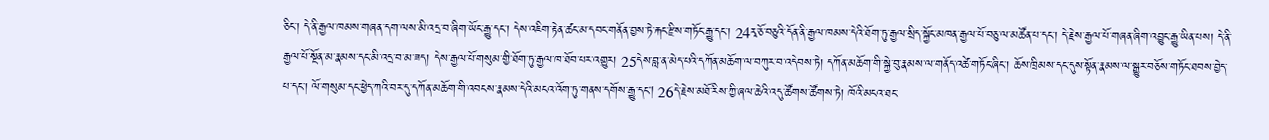ཅིང་། དེ་ནི་རྒྱལ་ཁམས་གཞན་དག་ལས་མི་འདྲ་བ་ཞིག་ཡོང་རྒྱུ་དང་། དེས་འཇིག་རྟེན་ཚང་མ་དབང་གནོན་བྱས་ཏེ་རྐང་རྫིས་གཏོང་རྒྱུ་དང་། 24རྭ་ཅོ་བཅུའི་དོན་ནི་རྒྱལ་ཁམས་དེའི་ཐོག་ཏུ་རྒྱལ་སྲིད་སྐྱོང་མཁན་རྒྱལ་པོ་བཅུ་ལ་མཚོན་པ་དང་། དེ་རྗེས་རྒྱལ་པོ་གཞན་ཞིག་འབྱུང་རྒྱུ་ཡིན་པས། དེ་ནི་རྒྱལ་པོ་སྔོན་མ་རྣམས་དང་མི་འདྲ་བ་མ་ཟད། དེས་རྒྱལ་པོ་གསུམ་གྱི་ཐོག་ཏུ་རྒྱལ་ཁ་ཐོབ་པར་འགྱུར། 25དེས་བླ་ན་མེད་པའི་དཀོན་མཆོག་ལ་བཀུར་བ་འདེབས་ཏེ། དཀོན་མཆོག་གི་སྐྱེ་བུ་རྣམས་ལ་གནོད་འཚེ་གཏོང་ཞིང་། ཆོས་ཁྲིམས་དང་དུས་སྟོན་རྣམས་ལ་སྒྱུར་བཅོས་གཏོང་ཐབས་བྱེད་པ་དང་། ལོ་གསུམ་དང་ཕྱེད་ཀའི་བར་དུ་དཀོན་མཆོག་གི་འབངས་རྣམས་དེའི་མངའ་འོག་ཏུ་གནས་དགོས་རྒྱུ་དང། 26དེ་རྗེས་མཐོ་རིས་ཀྱི་ཞལ་ཆེའི་འདུ་ཚོགས་ཚོགས་ཏེ། ཁོའི་མངའ་ཐང་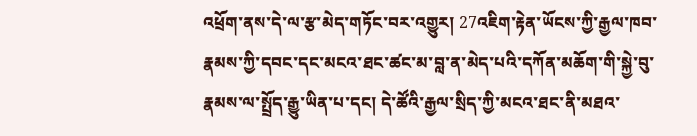འཕྲོག་ནས་དེ་ལ་རྩ་མེད་གཏོང་བར་འགྱུར། 27འཇིག་རྟེན་ཡོངས་ཀྱི་རྒྱལ་ཁབ་རྣམས་ཀྱི་དབང་དང་མངའ་ཐང་ཚང་མ་བླ་ན་མེད་པའི་དཀོན་མཆོག་གི་སྐྱེ་བུ་རྣམས་ལ་སྤྲོད་རྒྱུ་ཡིན་པ་དང། དེ་ཚོའི་རྒྱལ་སྲིད་ཀྱི་མངའ་ཐང་ནི་མཐའ་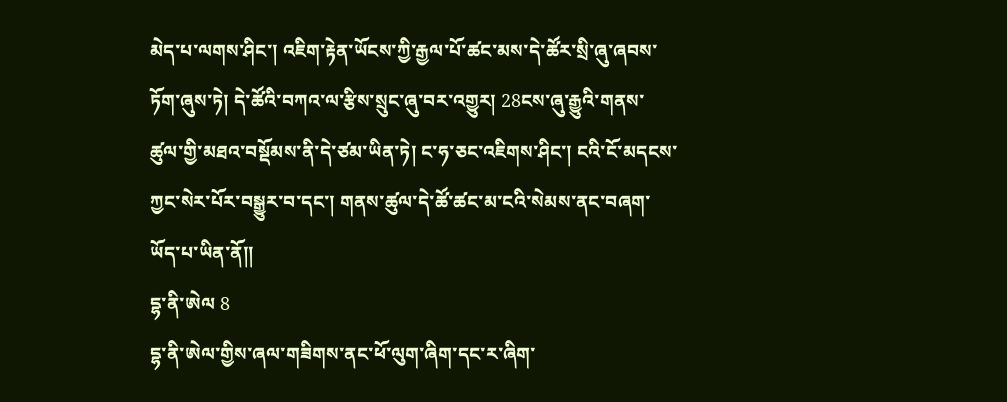མེད་པ་ལགས་ཤིང་། འཇིག་རྟེན་ཡོངས་ཀྱི་རྒྱལ་པོ་ཚང་མས་དེ་ཚོར་སྲི་ཞུ་ཞབས་ཏོག་ཞུས་ཏེ། དེ་ཚོའི་བཀའ་ལ་རྩིས་སྲུང་ཞུ་བར་འགྱུར། 28ངས་ཞུ་རྒྱུའི་གནས་ཚུལ་གྱི་མཐའ་བསྡོམས་ནི་དེ་ཙམ་ཡིན་ཏེ། ང་ཧ་ཅང་འཇིགས་ཤིང་། ངའི་ངོ་མདངས་ཀྱང་སེར་པོར་བསྒྱུར་བ་དང་། གནས་ཚུལ་དེ་ཚོ་ཚང་མ་ངའི་སེམས་ནང་བཞག་ཡོད་པ་ཡིན་ནོ༎
དྷ་ནི་ཨེལ 8
དྷ་ནི་ཨེལ་གྱིས་ཞལ་གཟིགས་ནང་ཕོ་ལུག་ཞིག་དང་ར་ཞིག་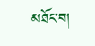མཐོང་བ།